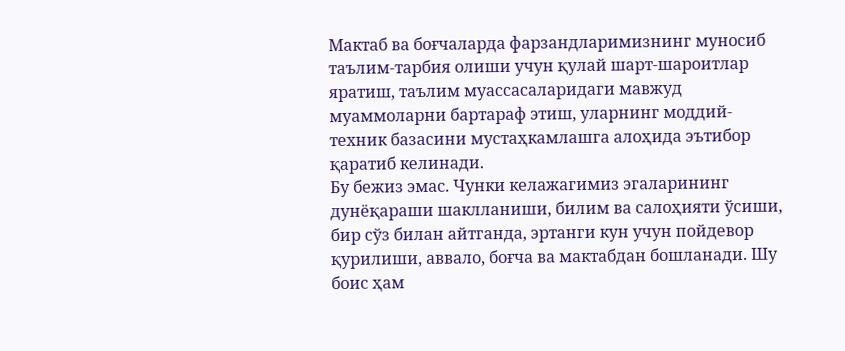Мактаб ва боғчаларда фарзандларимизнинг муносиб таълим-тарбия олиши учун қулай шарт-шароитлар яратиш, таълим муассасаларидаги мавжуд муаммоларни бартараф этиш, уларнинг моддий-техник базасини мустаҳкамлашга алоҳида эътибор қаратиб келинади.
Бу бежиз эмас. Чунки келажагимиз эгаларининг дунёқараши шаклланиши, билим ва салоҳияти ўсиши, бир сўз билан айтганда, эртанги кун учун пойдевор қурилиши, аввало, боғча ва мактабдан бошланади. Шу боис ҳам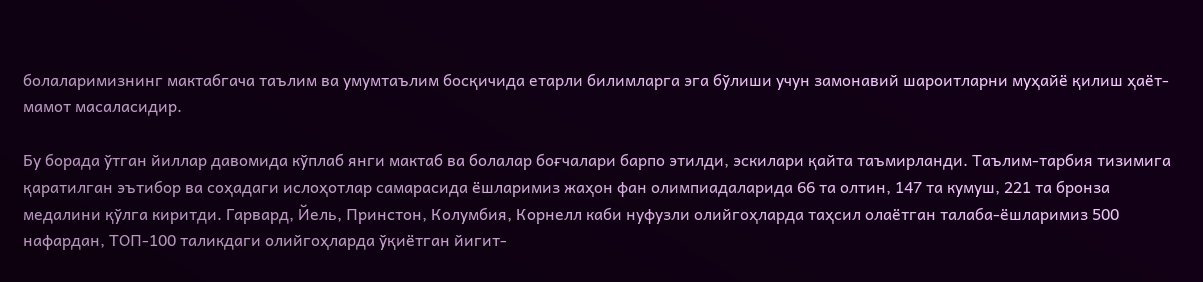болаларимизнинг мактабгача таълим ва умумтаълим босқичида етарли билимларга эга бўлиши учун замонавий шароитларни муҳайё қилиш ҳаёт-мамот масаласидир.

Бу борада ўтган йиллар давомида кўплаб янги мактаб ва болалар боғчалари барпо этилди, эскилари қайта таъмирланди. Таълим-тарбия тизимига қаратилган эътибор ва соҳадаги ислоҳотлар самарасида ёшларимиз жаҳон фан олимпиадаларида 66 та олтин, 147 та кумуш, 221 та бронза медалини қўлга киритди. Гарвард, Йель, Принстон, Колумбия, Корнелл каби нуфузли олийгоҳларда таҳсил олаётган талаба-ёшларимиз 500 нафардан, ТОП-100 таликдаги олийгоҳларда ўқиётган йигит-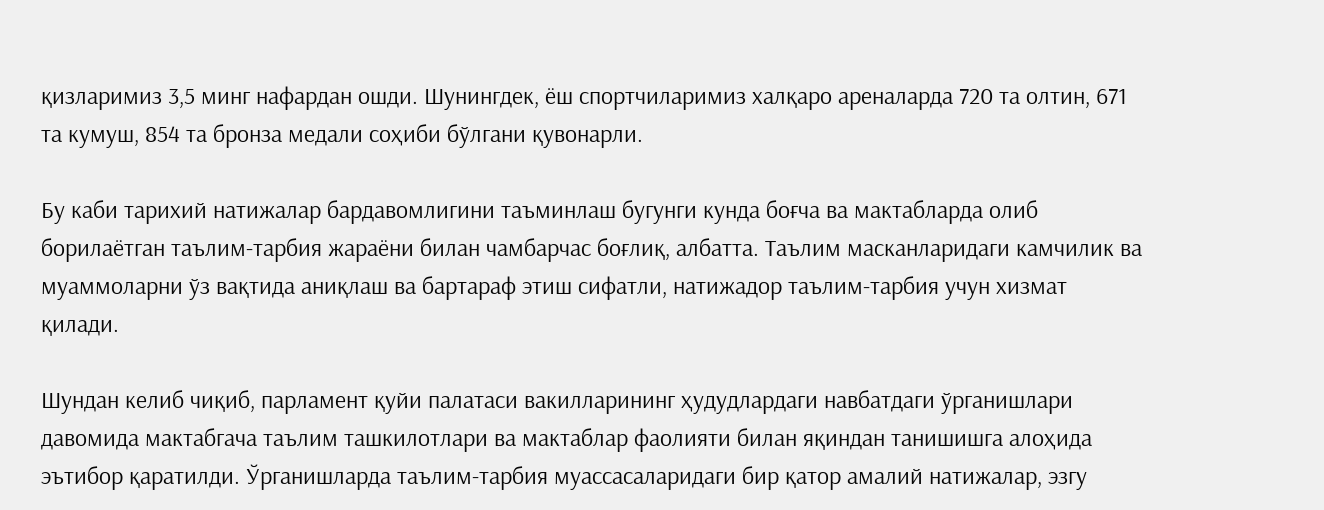қизларимиз 3,5 минг нафардан ошди. Шунингдек, ёш спортчиларимиз халқаро ареналарда 720 та олтин, 671 та кумуш, 854 та бронза медали соҳиби бўлгани қувонарли.

Бу каби тарихий натижалар бардавомлигини таъминлаш бугунги кунда боғча ва мактабларда олиб борилаётган таълим-тарбия жараёни билан чамбарчас боғлиқ, албатта. Таълим масканларидаги камчилик ва муаммоларни ўз вақтида аниқлаш ва бартараф этиш сифатли, натижадор таълим-тарбия учун хизмат қилади.

Шундан келиб чиқиб, парламент қуйи палатаси вакилларининг ҳудудлардаги навбатдаги ўрганишлари давомида мактабгача таълим ташкилотлари ва мактаблар фаолияти билан яқиндан танишишга алоҳида эътибор қаратилди. Ўрганишларда таълим-тарбия муассасаларидаги бир қатор амалий натижалар, эзгу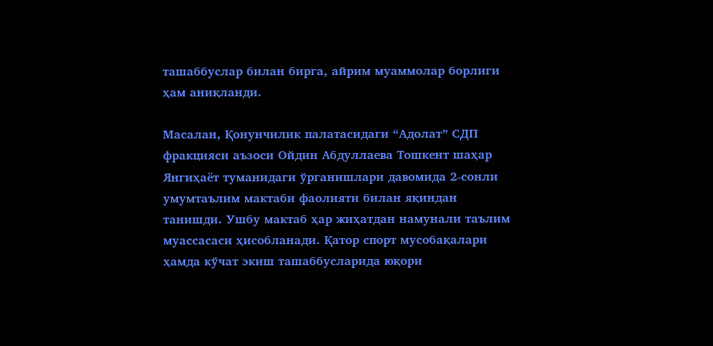ташаббуслар билан бирга, айрим муаммолар борлиги ҳам аниқланди.

Масалан, Қонунчилик палатасидаги “Адолат” СДП фракцияси аъзоси Ойдин Абдуллаева Тошкент шаҳар Янгиҳаёт туманидаги ўрганишлари давомида 2-сонли умумтаълим мактаби фаолияти билан яқиндан танишди. Ушбу мактаб ҳар жиҳатдан намунали таълим муассасаси ҳисобланади. Қатор спорт мусобақалари ҳамда кўчат экиш ташаббусларида юқори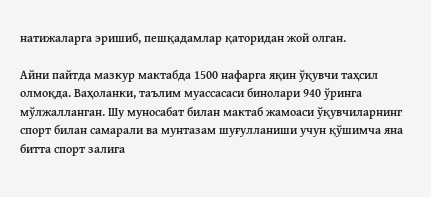натижаларга эришиб, пешқадамлар қаторидан жой олган.

Айни пайтда мазкур мактабда 1500 нафарга яқин ўқувчи таҳсил олмоқда. Ваҳоланки, таълим муассасаси бинолари 940 ўринга мўлжалланган. Шу муносабат билан мактаб жамоаси ўқувчиларнинг спорт билан самарали ва мунтазам шуғулланиши учун қўшимча яна битта спорт залига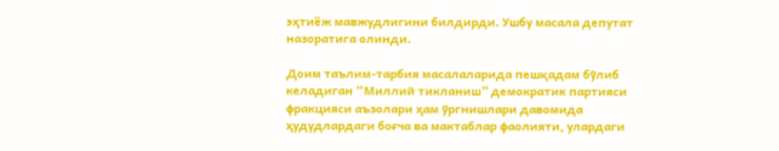эҳтиёж мавжудлигини билдирди. Ушбу масала депутат назоратига олинди.

Доим таълим-тарбия масалаларида пешқадам бўлиб келадиган “Миллий тикланиш” демократик партияси фракцияси аъзолари ҳам ўргнишлари давомида ҳудудлардаги боғча ва мактаблар фаолияти, улардаги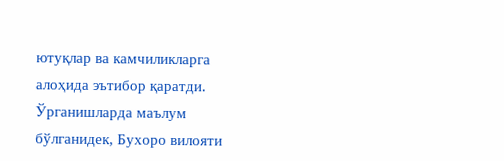ютуқлар ва камчиликларга алоҳида эътибор қаратди. Ўрганишларда маълум бўлганидек, Бухоро вилояти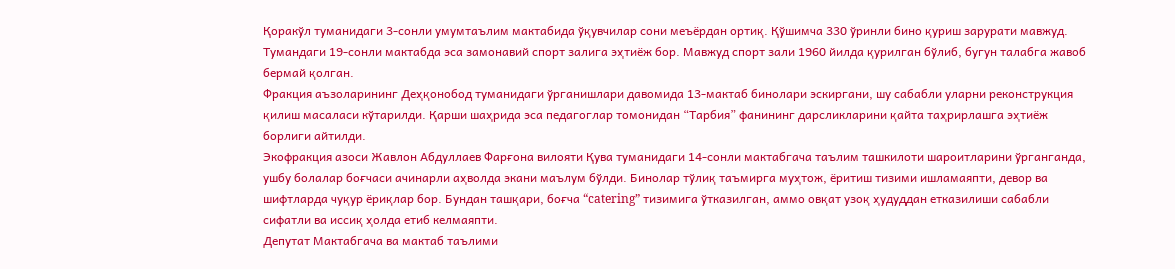Қоракўл туманидаги 3-сонли умумтаълим мактабида ўқувчилар сони меъёрдан ортиқ. Қўшимча 330 ўринли бино қуриш зарурати мавжуд. Тумандаги 19-сонли мактабда эса замонавий спорт залига эҳтиёж бор. Мавжуд спорт зали 1960 йилда қурилган бўлиб, бугун талабга жавоб бермай қолган.
Фракция аъзоларининг Деҳқонобод туманидаги ўрганишлари давомида 13-мактаб бинолари эскиргани, шу сабабли уларни реконструкция қилиш масаласи кўтарилди. Қарши шаҳрида эса педагоглар томонидан “Тарбия” фанининг дарсликларини қайта таҳрирлашга эҳтиёж борлиги айтилди.
Экофракция азоси Жавлон Абдуллаев Фарғона вилояти Қува туманидаги 14-сонли мактабгача таълим ташкилоти шароитларини ўрганганда, ушбу болалар боғчаси ачинарли аҳволда экани маълум бўлди. Бинолар тўлиқ таъмирга муҳтож, ёритиш тизими ишламаяпти, девор ва шифтларда чуқур ёриқлар бор. Бундан ташқари, боғча “catering” тизимига ўтказилган, аммо овқат узоқ ҳудуддан етказилиши сабабли сифатли ва иссиқ ҳолда етиб келмаяпти.
Депутат Мактабгача ва мактаб таълими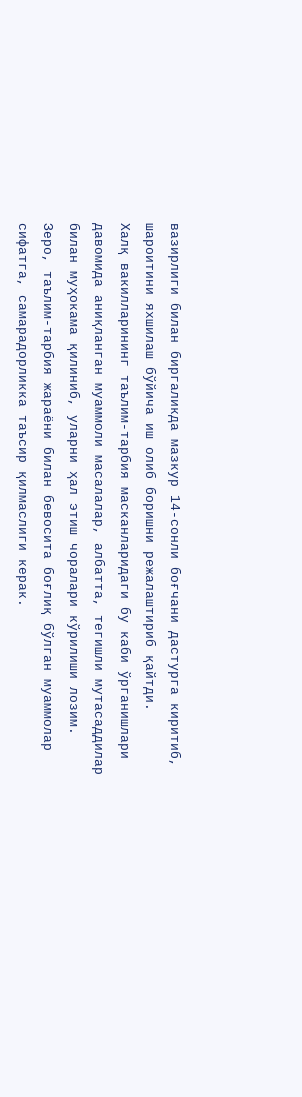вазирлиги билан биргаликда мазкур 14-сонли боғчани дастурга киритиб, шароитини яхшилаш бўйича иш олиб боришни режалаштириб қайтди.
Халқ вакилларининг таълим-тарбия масканларидаги бу каби ўрганишлари давомида аниқланган муаммоли масалалар, албатта, тегишли мутасаддилар билан муҳокама қилиниб, уларни ҳал этиш чоралари кўрилиши лозим.
Зеро, таълим-тарбия жараёни билан бевосита боғлиқ бўлган муаммолар сифатга, самарадорликка таъсир қилмаслиги керак.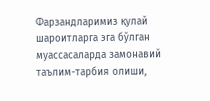Фарзандларимиз қулай шароитларга эга бўлган муассасаларда замонавий таълим-тарбия олиши,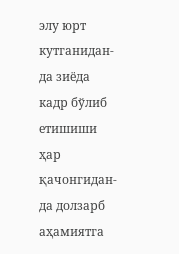элу юрт кутганидан-да зиёда кадр бўлиб етишиши ҳар қачонгидан-да долзарб аҳамиятга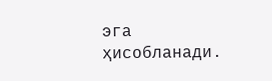эга ҳисобланади.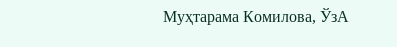Муҳтарама Комилова, ЎзА